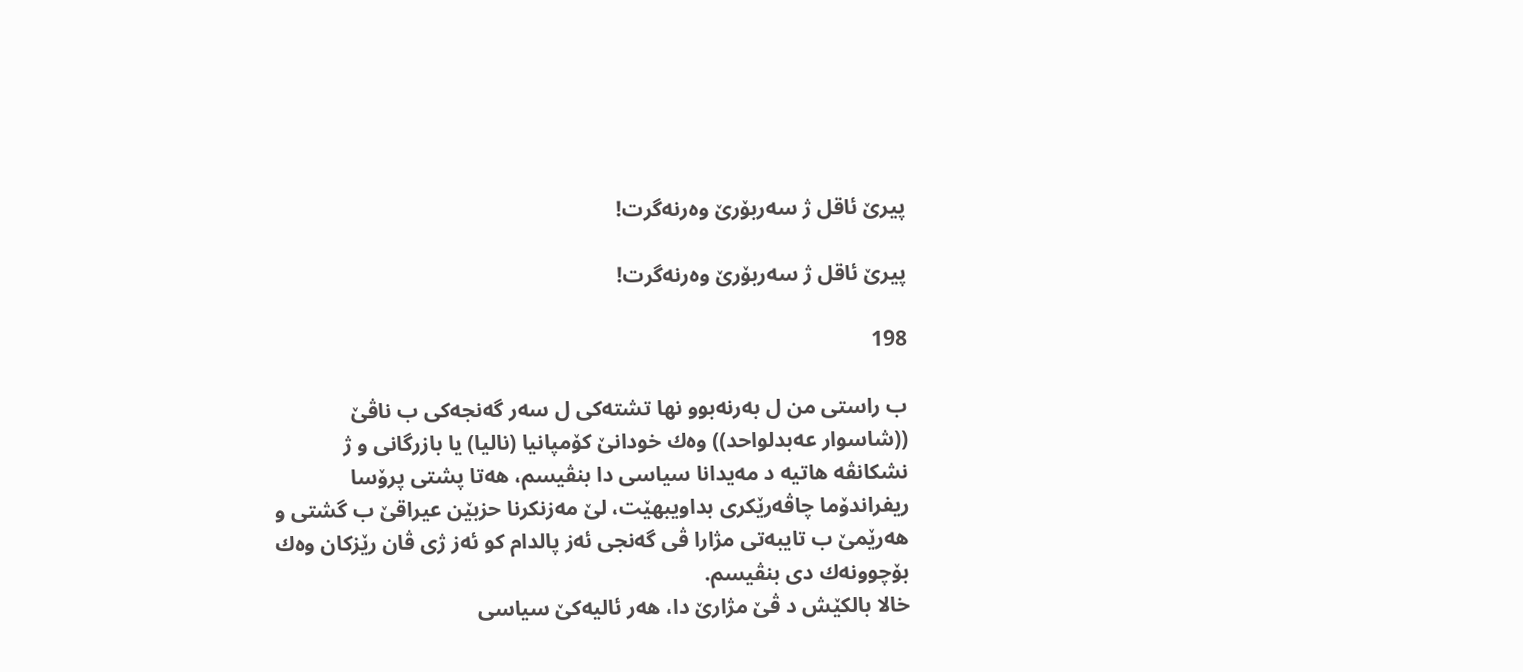پیرێ ئاقل ژ سه‌ربۆرێ وه‌رنه‌گرت!

پیرێ ئاقل ژ سه‌ربۆرێ وه‌رنه‌گرت!

198

ب راستى من ل به‌رنه‌بوو نها تشته‌كى ل سه‌ر گه‌نجه‌كى ب ناڤێ ((شاسوار عه‌بدلواحد)) وه‌ك خودانێ كۆمپانیا (نالیا) یا بازرگانى و ژ نشكانڤه‌ هاتیه‌ د مه‌یدانا سیاسى دا بنڤیسم، هه‌تا پشتى پرۆسا ریفراندۆما چاڤه‌رێكرى بداویبهێت، لێ مه‌زنكرنا حزبێن عیراقێ ب گشتى و هه‌رێمێ ب تایبه‌تى مژارا ڤى گه‌نجى ئه‌ز پالدام كو ئه‌ز ژى ڤان رێزكان وه‌ك بۆچوونه‌ك دى بنڤیسم.
خالا بالكێش د ڤێ مژارێ دا، هه‌ر ئالیه‌كێ سیاسى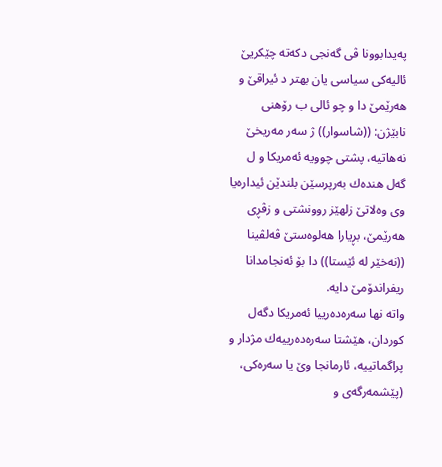په‌یدابوونا ڤى گه‌نجى دكه‌ته‌ چێكریێ ئالیه‌كى سیاسى یان بهتر د ئیراقێ و هه‌رێمێ دا و چو ئالى ب رۆهنى نابێژن: ((شاسوار)) ژ سه‌ر مه‌ریخێ نه‌هاتیه‌، پشتى چوویه‌ ئه‌مریكا و ل گه‌ل هنده‌ك به‌رپرسێن بلندێن ئیداره‌یا وى وه‌لاتێ زلهێز روونشتی و زڤڕى هه‌رێمێ،‌ بڕیارا هه‌لوه‌ستێ ڤه‌لڤینا ((نه‌خێر له‌ ئێستا)) دا بۆ ئه‌نجامدانا ریفراندۆمێ دایه‌.
واته‌ نها سه‌ره‌ده‌رییا ئه‌مریكا دگه‌ل كوردان، هێشتا سه‌ره‌ده‌رییه‌ك مژدار و پراگماتییه‌، ئارمانجا وێ یا سه‌ره‌كى، (پێشمه‌رگه‌ى و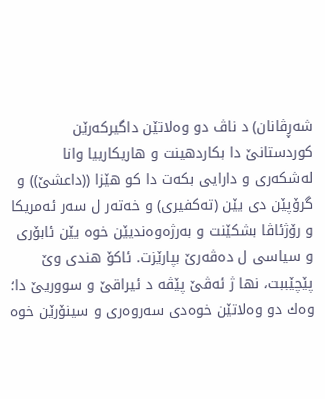شه‌ڕڤانان) د ناڤ دو وه‌لاتێن داگیركه‌رێن كوردستانێ دا بكاردهینت و هاریكارییا وانا له‌شكه‌رى و دارایى بكه‌ت دا كو هێزا ((داعشێ)) و گرۆپێن دى یێن (ته‌كفیرى) و خه‌ته‌ر ل سه‌ر ئه‌مریكا و رۆژئاڤا بشكێنت و به‌رژه‌وه‌ندیێن خوه‌ یێن ئابۆرى و سیاسى ل ده‌ڤه‌رێ بپارێزت. ئاكۆ‌ هندى وێ پێچێببت، نها ژ ئه‌ڤێ پێڤه‌ د ئیراقێ و سووریێ دا؛ وه‌ك دو وه‌لاتێن خوه‌دى سه‌روه‌رى و سینۆرێن خوه‌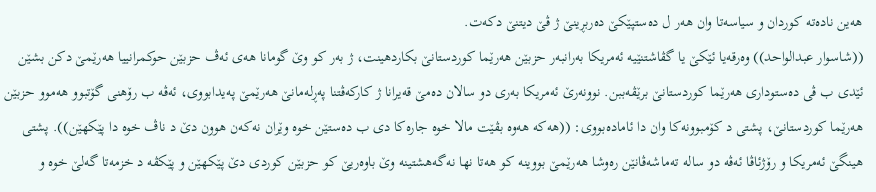هه‌ین ناده‌ته‌ كوردان و سیاسه‌تا وان هه‌ر ل ده‌ستپێكێ ده‌ربڕینێ ژ ڤێ دیتنێ دكه‌ت‌.
((شاسوار عبدالواحد)) وه‌رقه‌یا ئێكێ یا گڤاشتنێیه‌ ئه‌مریكا به‌رانبه‌ر حزبێن هه‌رێما كوردستانێ بكاردهینت، ژ به‌ر كو وێ گومانا هه‌ى ئه‌ڤ حزبێن حوكمرانییا هه‌رێمێ دكن بشێن ئێدى ب ڤى ده‌ستودارى هه‌رێما كوردستانێ برێڤه‌ببن. نوونه‌رێ ئه‌مریكا به‌رى دو سالان ده‌مێ قه‌یرانا ژ كاركه‌ڤتنا په‌ڕله‌مانێ هه‌رێمێ په‌یدابووى، ئه‌ڤه‌ ب رۆهنى گۆتبوو هه‌موو حزبێن هه‌رێما كوردستانێ، پشتى د كۆمبوونه‌كا وان دا ئاماده‌بووی: ((هه‌كه‌ هه‌وه‌ بڤێت مالا خوه‌ جاره‌كا دى ب ده‌ستێن خوه‌ وێران نه‌كه‌ن هوون دێ د ناڤ خوه‌ دا پێكهێن)). پشتى هینگێ ئه‌مریكا و رۆژئاڤا ئه‌ڤه‌ دو ساله‌ ته‌ماشه‌ڤانێن ره‌وشا هه‌رێمێ بووینه‌ كو هه‌تا نها نه‌گه‌هشتینه‌ وێ باوه‌ریێ كو حزبێن كوردى دێ پێكهێن و پێكڤه‌ د خزمه‌تا گه‌لێ خوه‌ و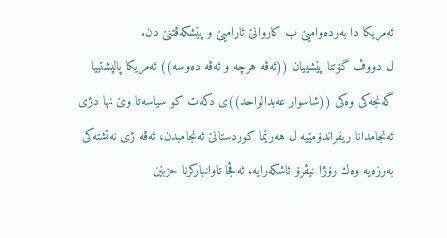ئه‌مریكا دا به‌رده‌وامیێ ب كاروانێ ئارامیێ و پێشكه‌ڤتنێ دن.
ل دووڤ گۆتنا پێشییان ((ئه‌ڤه‌ هرچه‌ و ئه‌ڤه‌ ده‌وسه‌)) ئه‌مریكا پالپشتییا گه‌نجه‌كى وه‌كى ((شاسوار عه‌بدالواحد))ى دكه‌ت كو سیاسه‌تا وێ نها دژى ئه‌نجامدانا ریفراندۆمێیه‌ ل هه‌رێما كوردستانێ ئه‌نجامبدن، ئه‌ڤه‌ ژى نه‌تشته‌كى به‌رزه‌یه‌ وه‌ك رۆژا نیڤرۆ ئاشكه‌رایه‌. ئه‌ڤجا تاوانباركرنا حزبێن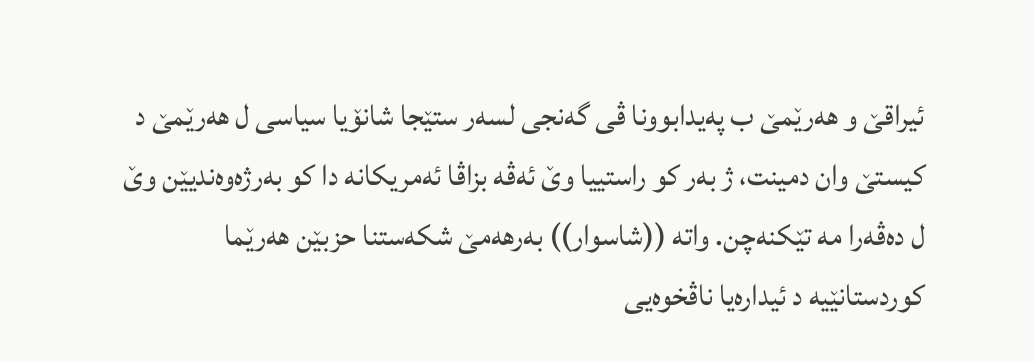ئیراقێ و هه‌رێمێ ب په‌یدابوونا ڤى گه‌نجى لسه‌ر ستێجا شانۆیا سیاسى ل هه‌رێمێ د كیستێ وان دمینت، ژ به‌ر كو راستییا وێ ئه‌ڤه‌ بزاڤا ئه‌مریكانه‌ دا كو به‌رژه‌وه‌ندیێن وێ ل ده‌ڤه‌را مه‌ تێكنه‌چن. واته‌ ((شاسوار)) به‌رهه‌مێ شكه‌ستنا حزبێن هه‌رێما كوردستانێیه‌ د ئیداره‌یا ناڤخوه‌یى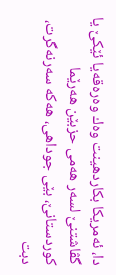دا، ئه‌مریكا بكاردهینت وه‌ك وه‌ره‌قه‌یا ئێكێ یا گڤاشتنێ لسه‌ر هه‌مى حزبێن هه‌رێما كوردستانێ، بێى جوداهى، هه‌كه‌ سه‌رنه‌گرت، دبت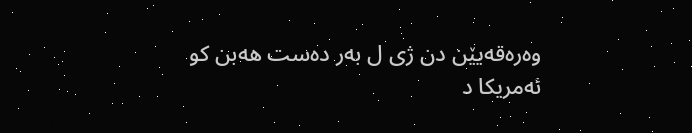وه‌ره‌قه‌یێن دن ژى ل به‌ر ده‌ست هه‌بن كو ئه‌مریكا د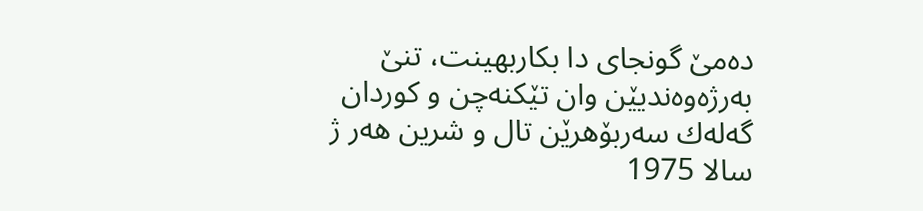ده‌مێ گونجاى دا بكاربهینت، تنێ به‌رژه‌وه‌ندیێن وان تێكنه‌چن و كوردان گه‌له‌ك سه‌ربۆهرێن تال و شرین هه‌ر ژ سالا 1975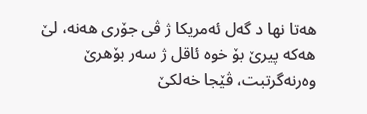هه‌تا نها د گه‌ل ئه‌مریكا ژ ڤى جۆرى هه‌نه‌، لێ هه‌كه‌ پیرێ بۆ خوه‌ ئاقل ژ سه‌ر بۆهرێ وه‌رنه‌گرتبت، ڤێجا خه‌لكێ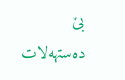بێ ده‌ستهه‌لات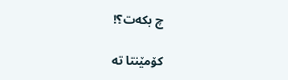چ بكه‌ت؟!

کۆمێنتا تە